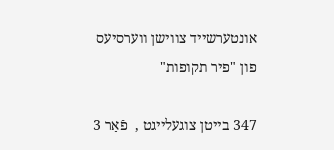אונטערשייד צווישן ווערסיעס פון "פיר תקופות"

347 בייטן צוגעלייגט ,  פֿאַר 3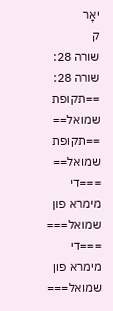יאָר
ק
שורה 28: שורה 28:
==תקופת שמואל==
==תקופת שמואל==
===די מימרא פון שמואל===
===די מימרא פון שמואל===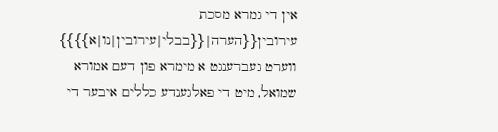אין די גמרא מסכת עירובין{{הערה|{{בבלי|עירובין|נו|א}}}} ווערט געברענגט א מימרא פון דעם אמורא שמואל, מיט די פאלגענדע כללים איבער די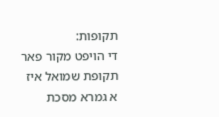תקופות:
די הויפט מקור פאר תקופת שמואל איז א גמרא מסכת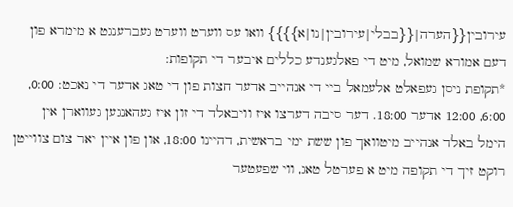עירובין{{הערה|{{בבלי|עירובין|נו|א}}}} וואו עס ווערט ווערט געברענגט א מימרא פון דעם אמורא שמואל, מיט די פאלגענדע כללים איבער די תקופות:
*תקופת ניסן געפאלט אלעמאל ביי די אנהייב אדער חצות פון די טאג אדער די נאכט: 0:00, 6:00, 12:00 אדער 18:00. דער סיבה דערצו איז וויבאלד די זון איז געהאנגען געווארן אין הימל באלד אנהייב מיטוואך פון ששת ימי בראשית, דהיינו 18:00, און פון איין יאר צום צווייטן רוקט זיך די תקופה מיט א פערטל טאג, ווי שפעטער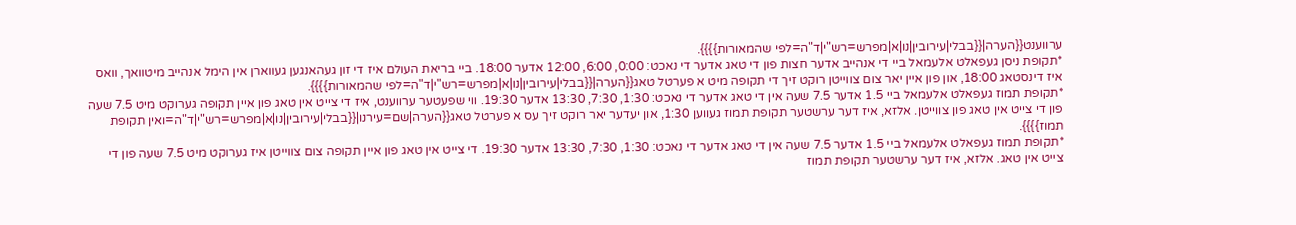ערווענט{{הערה|{{בבלי|עירובין|נו|א|מפרש=רש"י|ד"ה=לפי שהמאורות}}}}.
*תקופת ניסן געפאלט אלעמאל ביי די אנהייב אדער חצות פון די טאג אדער די נאכט: 0:00, 6:00, 12:00 אדער 18:00. ביי בריאת העולם איז די זון געהאנגען געווארן אין הימל אנהייב מיטוואך, וואס איז דינסטאג 18:00, און פון איין יאר צום צווייטן רוקט זיך די תקופה מיט א פערטל טאג{{הערה|{{בבלי|עירובין|נו|א|מפרש=רש"י|ד"ה=לפי שהמאורות}}}}.
*תקופת תמוז געפאלט אלעמאל ביי 1.5 אדער 7.5 שעה אין די טאג אדער די נאכט: 1:30, 7:30, 13:30 אדער 19:30. ווי שפעטער ערווענט, איז די צייט אין טאג פון איין תקופה גערוקט מיט 7.5 שעה פון די צייט אין טאג פון צווייטן. אלזא, איז דער ערשטער תקופת תמוז געווען 1:30, און יעדער יאר רוקט זיך עס א פערטל טאג{{הערה|שם=עירנו|{{בבלי|עירובין|נו|א|מפרש=רש"י|ד"ה=ואין תקופת תמוז}}}}.
*תקופת תמוז געפאלט אלעמאל ביי 1.5 אדער 7.5 שעה אין די טאג אדער די נאכט: 1:30, 7:30, 13:30 אדער 19:30. די צייט אין טאג פון איין תקופה צום צווייטן איז גערוקט מיט 7.5 שעה פון די צייט אין טאג. אלזא, איז דער ערשטער תקופת תמוז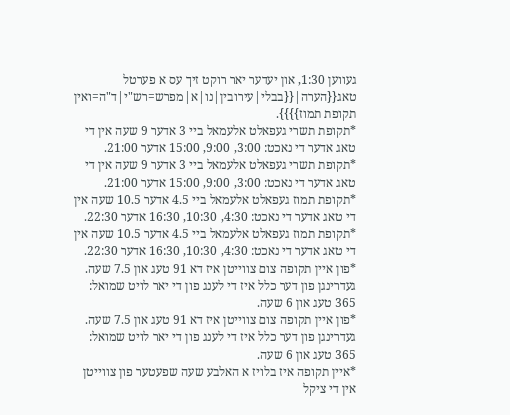געווען 1:30, און יעדער יאר רוקט זיך עס א פערטל טאג{{הערה|{{בבלי|עירובין|נו|א|מפרש=רש"י|ד"ה=ואין תקופת תמוז}}}}.
*תקופת תשרי געפאלט אלעמאל ביי 3 אדער 9 שעה אין די טאג אדער די נאכט: 3:00, 9:00, 15:00 אדער 21:00.
*תקופת תשרי געפאלט אלעמאל ביי 3 אדער 9 שעה אין די טאג אדער די נאכט: 3:00, 9:00, 15:00 אדער 21:00.
*תקופת תמוז געפאלט אלעמאל ביי 4.5 אדער 10.5 שעה אין די טאג אדער די נאכט: 4:30, 10:30, 16:30 אדער 22:30.
*תקופת תמוז געפאלט אלעמאל ביי 4.5 אדער 10.5 שעה אין די טאג אדער די נאכט: 4:30, 10:30, 16:30 אדער 22:30.
*פון איין תקופה צום צווייטן איז דא 91 טעג און 7.5 שעה. געדרינגן פון דער כלל איז די לענג פון די יאר לויט שמואל: 365 טעג און 6 שעה.
*פון איין תקופה צום צווייטן איז דא 91 טעג און 7.5 שעה. געדרינגן פון דער כלל איז די לענג פון די יאר לויט שמואל: 365 טעג און 6 שעה.
*איין תקופה איז בלויז א האלבע שעה שפעטער פון צווייטן אין די ציקל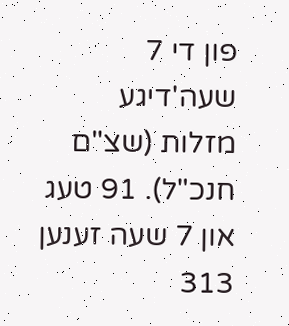פון די 7 שעה'דיגע מזלות (שצ"ם חנכ"ל). 91 טעג און 7 שעה זענען 313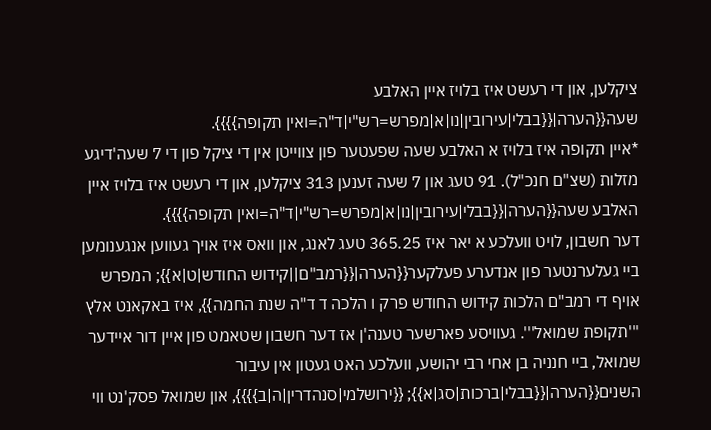ציקלען, און די רעשט איז בלויז איין האלבע שעה{{הערה|{{בבלי|עירובין|נו|א|מפרש=רש"י|ד"ה=ואין תקופה}}}}.
*איין תקופה איז בלויז א האלבע שעה שפעטער פון צווייטן אין די ציקל פון די 7 שעה'דיגע מזלות (שצ"ם חנכ"ל). 91 טעג און 7 שעה זענען 313 ציקלען, און די רעשט איז בלויז איין האלבע שעה{{הערה|{{בבלי|עירובין|נו|א|מפרש=רש"י|ד"ה=ואין תקופה}}}}.
דער חשבון, לויט וועלכע א יאר איז 365.25 טעג לאנג, און וואס איז אויך געווען אנגענומען ביי געלערנטער פון אנדערע פעלקער{{הערה|{{רמב"ם||קידוש החודש|ט|א}}; המפרש אויף די רמב"ם הלכות קידוש החודש פרק ו הלכה ד ד"ה שנת החמה}}, איז באקאנט אלץ '''תקופת שמואל'''. געוויסע פארשער טענה'ן אז דער חשבון שטאמט פון איין דור איידער שמואל, ביי חנניה בן אחי רבי יהושע, וועלכע האט געטון אין עיבור השנים{{הערה|{{בבלי|ברכות|סג|א}}; {{ירושלמי|סנהדרין|ה|ב}}}}, און שמואל פסק'נט ווי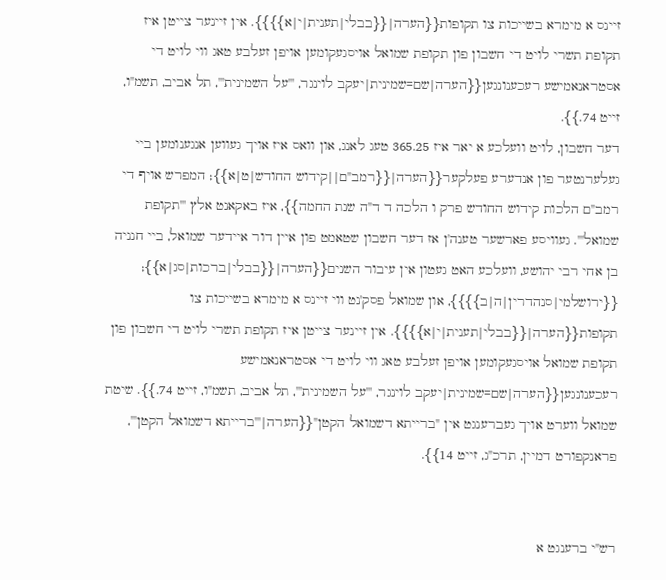זיינס א מימרא בשייכות צו תקופות{{הערה|{{בבלי|תענית|י|א}}}}. אין זיינער צייטן איז תקופת תשרי לויט די חשבון פון תקופת שמואל אויסגעקומען אויפן זעלבע טאג ווי לויט די אסטראנאמישע רעכענונגען{{הערה|שם=שמינית|יעקב לוינגר, '''על השמינית''', תל אביב, תשמ"ו, זייט 74.}}.
דער חשבון, לויט וועלכע א יאר איז 365.25 טעג לאנג, און וואס איז אויך געווען אנגענומען ביי געלערנטער פון אנדערע פעלקער{{הערה|{{רמב"ם||קידוש החודש|ט|א}}; המפרש אויף די רמב"ם הלכות קידוש החודש פרק ו הלכה ד ד"ה שנת החמה}}, איז באקאנט אלץ '''תקופת שמואל'''. געוויסע פארשער טענה'ן אז דער חשבון שטאמט פון איין דור איידער שמואל, ביי חנניה בן אחי רבי יהושע, וועלכע האט געטון אין עיבור השנים{{הערה|{{בבלי|ברכות|סג|א}}; {{ירושלמי|סנהדרין|ה|ב}}}}, און שמואל פסק'נט ווי זיינס א מימרא בשייכות צו תקופות{{הערה|{{בבלי|תענית|י|א}}}}. אין זיינער צייטן איז תקופת תשרי לויט די חשבון פון תקופת שמואל אויסגעקומען אויפן זעלבע טאג ווי לויט די אסטראנאמישע רעכענונגען{{הערה|שם=שמינית|יעקב לוינגר, '''על השמינית''', תל אביב, תשמ"ו, זייט 74.}}. שיטת שמואל ווערט אויך געברענגט אין "ברייתא דשמואל הקטן"{{הערה|'''ברייתא דשמואל הקטן''', פראנקפורט דמיין, תרכ"ג, זייט 14}}.


רש"י ברענגט א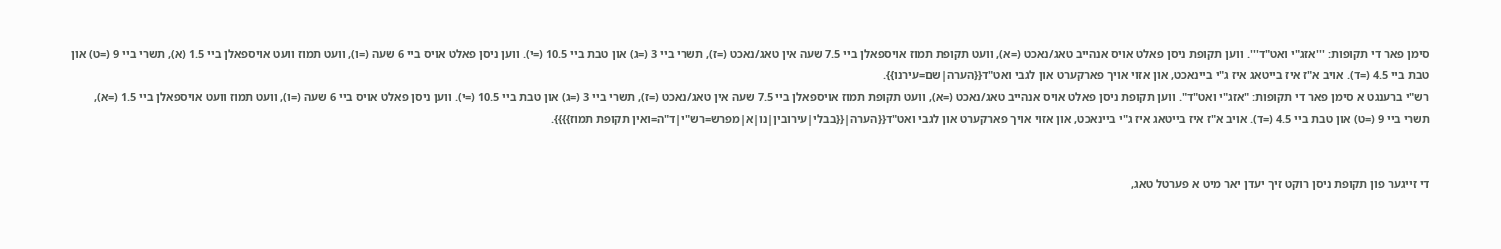סימן פאר די תקופות: '''אזג"י ואט"ד'''. ווען תקופת ניסן פאלט אויס אנהייב טאג/נאכט (=א), וועט תקופת תמוז אויספאלן ביי 7.5 שעה אין טאג/נאכט (=ז), תשרי ביי 3 (=ג) און טבת ביי 10.5 (=י). ווען ניסן פאלט אויס ביי 6 שעה (=ו), וועט תמוז וועט אויספאלן ביי 1.5 (א), תשרי ביי 9 (=ט) און טבת ביי 4.5 (=ד). אויב א"ז איז בייטאג איז ג"י ביינאכט, און אזוי אויך פארקערט און לגבי ואט"ד{{הערה|שם=עירנו}}.
רש"י ברענגט א סימן פאר די תקופות: "אזג"י ואט"ד". ווען תקופת ניסן פאלט אויס אנהייב טאג/נאכט (=א), וועט תקופת תמוז אויספאלן ביי 7.5 שעה אין טאג/נאכט (=ז), תשרי ביי 3 (=ג) און טבת ביי 10.5 (=י). ווען ניסן פאלט אויס ביי 6 שעה (=ו), וועט תמוז וועט אויספאלן ביי 1.5 (=א), תשרי ביי 9 (=ט) און טבת ביי 4.5 (=ד). אויב א"ז איז בייטאג איז ג"י ביינאכט, און אזוי אויך פארקערט און לגבי ואט"ד{{הערה|{{בבלי|עירובין|נו|א|מפרש=רש"י|ד"ה=ואין תקופת תמוז}}}}.


די זייגער פון תקופת ניסן רוקט זיך יעדן יאר מיט א פערטל טאג,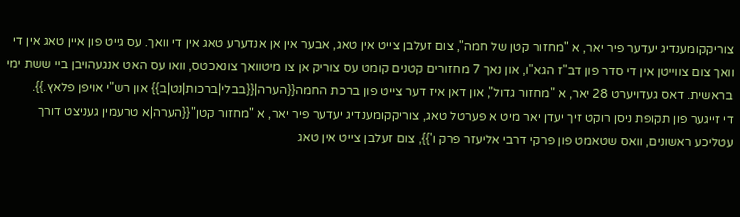צוריקקומענדיג יעדער פיר יאר, א "מחזור קטן של חמה", צום זעלבן צייט אין טאג, אבער אין אן אנדערע טאג אין די וואך. עס גייט פון איין טאג אין די וואך צום צווייטן אין די סדר פון דב"ז הגא"ו, און נאך 7 מחזורים קטנים קומט עס צוריק אן צו מיטוואך צונאכטס, וואו עס האט אנגעהויבן ביי ששת ימי בראשית. דאס געדויערט 28 יאר, א "מחזור גדול", און דאן איז דער צייט פון ברכת החמה{{הערה|{{בבלי|ברכות|נט|ב}} און רש"י אויפן פלאץ.}}.
די זייגער פון תקופת ניסן רוקט זיך יעדן יאר מיט א פערטל טאג, צוריקקומענדיג יעדער פיר יאר, א "מחזור קטן"{{הערה|א טרעמין געניצט דורך עטליכע ראשונים, וואס שטאמט פון פרקי דרבי אליעזר פרק ו'}}, צום זעלבן צייט אין טאג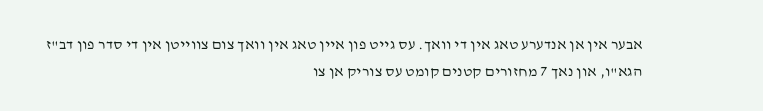אבער אין אן אנדערע טאג אין די וואך. עס גייט פון איין טאג אין וואך צום צווייטן אין די סדר פון דב"ז הגא"ו, און נאך 7 מחזורים קטנים קומט עס צוריק אן צו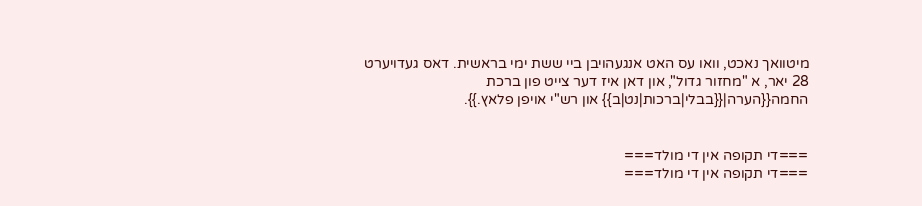מיטוואך נאכט, וואו עס האט אנגעהויבן ביי ששת ימי בראשית. דאס געדויערט 28 יאר, א "מחזור גדול", און דאן איז דער צייט פון ברכת החמה{{הערה|{{בבלי|ברכות|נט|ב}} און רש"י אויפן פלאץ.}}.


===די תקופה אין די מולד===
===די תקופה אין די מולד===